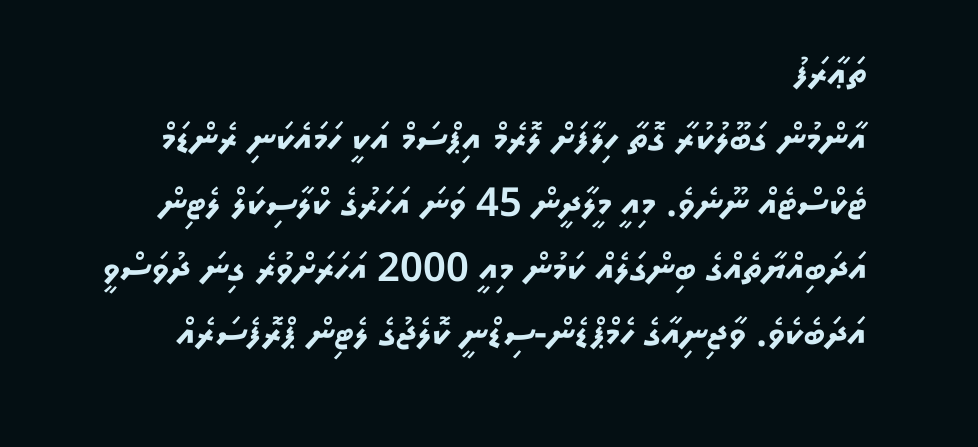ތަޢާރަފު
އާންމުން ގަބޫލުކުރާ ގޮތާ ހިލާފަށް ލޮރެމް އިޕްސަމް އަކީ ހަމައެކަނި ރެންޑަމް ޓެކްސްޓެއް ނޫނެވެ. މިއީ މީލާދީން 45 ވަނަ އަހަރުގެ ކްލާސިކަލް ލެޓިން އަދަބިއްޔާތެއްގެ ބިންގަލެއް ކަމުން މިއީ 2000 އަހަރަށްވުރެ ގިނަ ދުވަސްވީ އަދަބެކެވެ. ވާޖިނިއާގެ ހެމްޕްޑެން-ސިޑްނީ ކޮލެޖުގެ ލެޓިން ޕްރޮފެސަރެއް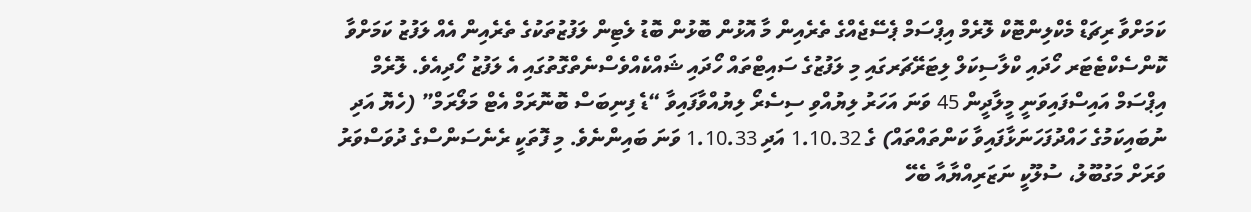ކަމަށްވާ ރިޗަޑް މެކްލިންޓޮކް ލޮރެމް އިޕްސަމް ޕެސޭޖެއްގެ ތެރެއިން މާ އޮޅުން ބޮޅުން ބޮޑު ލެޓިން ލަފުޒުތަކުގެ ތެރެއިން އެއް ލަފުޒު ކަމަށްވާ ކޮންސެކްޓެޓަރ ހޯދައި ކްލާސިކަލް ލިޓަރޭޗަރގައި މި ލަފުޒުގެ ސައިޓްތައް ހޯދައި ޝައްކެއްވެސްނެތްގޮތުގައި އެ ލަފުޒު ހޯދިއެވެ. ލޮރެމް އިޕްސަމް އައިސްފައިވަނީ މީލާދީން 45 ވަނަ އަހަރު ލިޔުއްވި ސިސެރޯ ލިޔުއްވާފައިވާ “ޑެ ފިނިބަސް ބޮނޮރަމް އެޓް މަލޯރަމް” (ހެޔޮ އަދި ނުބައިކަމުގެ ހައްދުފަހަނަޅާފައިވާ ކަންތައްތައް) ގެ 1.10.32 އަދި 1.10.33 ވަނަ ބައިންނެވެ. މި ފޮތަކީ ރެނެސަންސްގެ ދުވަސްވަރު ވަރަށް މަގުބޫލު، ސުލޫކީ ނަޒަރިއްޔާއާ ބެހޭ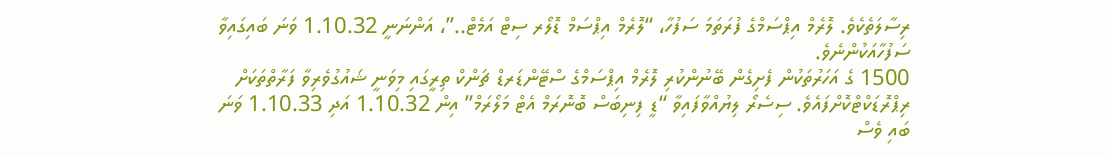ރިސާލަތެކެވެ. ލޮރެމް އިޕްސަމްގެ ފުރަތަމަ ސަފުހާ، “ލޮރެމް އިޕްސަމް ޑޮލޯރ ސިޓް އަމެޓް..”، އަންނަނީ 1.10.32 ވަނަ ބައިގައިވާ ސަފުހާއަކުންނެވެ.
1500 ގެ އަހަރުތަކުން ފެށިގެން ބޭނުންކުރި ލޮރެމް އިޕްސަމްގެ ސްޓޭންޑަރޑް ޗަންކް ތިރީގައި މިވަނީ ޝައުގުވެރިވާ ފަރާތްތަކަށް ރިޕްރޮޑަކްޓްކޮށްފައެވެ. ސިސެރޯ ލިޔުއްވާފައިވާ “ޑީ ފިނިބަސް ބޮނޮރަމް އެޓް މަލޯރަމް” އިން 1.10.32 އަދި 1.10.33 ވަނަ ބައި ވެސް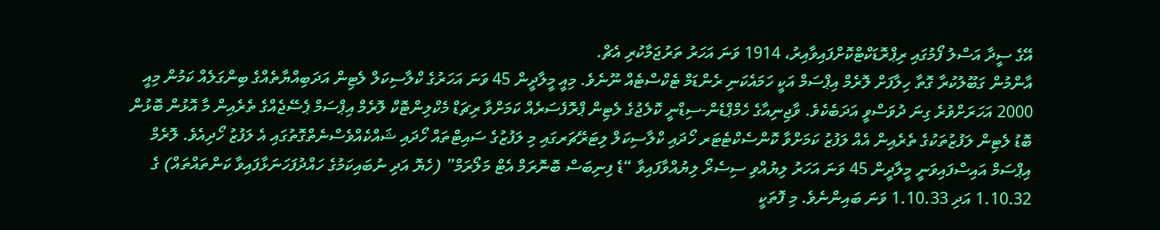އޭގެ ސީދާ އަސްލު ފޯމުގައި ރިޕްރޮޑަކްޓްކޮށްފައިވާއިރު، 1914 ވަނަ އަހަރު ތަރުޖަމާކުރި އެޗް.
އާންމުން ގަބޫލުކުރާ ގޮތާ ހިލާފަށް ލޮރެމް އިޕްސަމް އަކީ ހަމައެކަނި ރެންޑަމް ޓެކްސްޓެއް ނޫނެވެ. މިއީ މީލާދީން 45 ވަނަ އަހަރުގެ ކްލާސިކަލް ލެޓިން އަދަބިއްޔާތެއްގެ ބިންގަލެއް ކަމުން މިއީ 2000 އަހަރަށްވުރެ ގިނަ ދުވަސްވީ އަދަބެކެވެ. ވާޖިނިއާގެ ހެމްޕްޑެން-ސިޑްނީ ކޮލެޖުގެ ލެޓިން ޕްރޮފެސަރެއް ކަމަށްވާ ރިޗަޑް މެކްލިންޓޮކް ލޮރެމް އިޕްސަމް ޕެސޭޖެއްގެ ތެރެއިން މާ އޮޅުން ބޮޅުން ބޮޑު ލެޓިން ލަފުޒުތަކުގެ ތެރެއިން އެއް ލަފުޒު ކަމަށްވާ ކޮންސެކްޓެޓަރ ހޯދައި ކްލާސިކަލް ލިޓަރޭޗަރގައި މި ލަފުޒުގެ ސައިޓްތައް ހޯދައި ޝައްކެއްވެސްނެތްގޮތުގައި އެ ލަފުޒު ހޯދިއެވެ. ލޮރެމް އިޕްސަމް އައިސްފައިވަނީ މީލާދީން 45 ވަނަ އަހަރު ލިޔުއްވި ސިސެރޯ ލިޔުއްވާފައިވާ “ޑެ ފިނިބަސް ބޮނޮރަމް އެޓް މަލޯރަމް” (ހެޔޮ އަދި ނުބައިކަމުގެ ހައްދުފަހަނަޅާފައިވާ ކަންތައްތައް) ގެ 1.10.32 އަދި 1.10.33 ވަނަ ބައިންނެވެ. މި ފޮތަކީ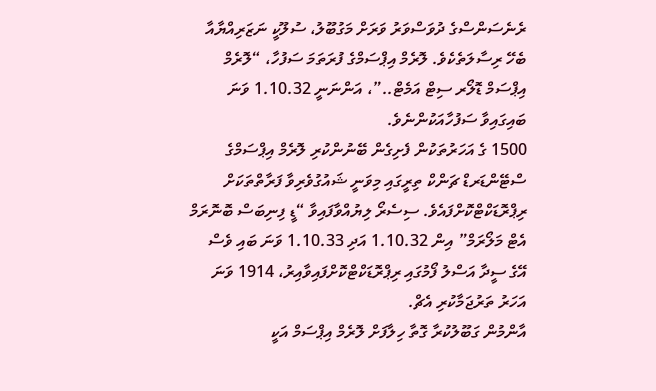ރެނެސަންސްގެ ދުވަސްވަރު ވަރަށް މަގުބޫލު، ސުލޫކީ ނަޒަރިއްޔާއާ ބެހޭ ރިސާލަތެކެވެ. ލޮރެމް އިޕްސަމްގެ ފުރަތަމަ ސަފުހާ، “ލޮރެމް އިޕްސަމް ޑޮލޯރ ސިޓް އަމެޓް..”، އަންނަނީ 1.10.32 ވަނަ ބައިގައިވާ ސަފުހާއަކުންނެވެ.
1500 ގެ އަހަރުތަކުން ފެށިގެން ބޭނުންކުރި ލޮރެމް އިޕްސަމްގެ ސްޓޭންޑަރޑް ޗަންކް ތިރީގައި މިވަނީ ޝައުގުވެރިވާ ފަރާތްތަކަށް ރިޕްރޮޑަކްޓްކޮށްފައެވެ. ސިސެރޯ ލިޔުއްވާފައިވާ “ޑީ ފިނިބަސް ބޮނޮރަމް އެޓް މަލޯރަމް” އިން 1.10.32 އަދި 1.10.33 ވަނަ ބައި ވެސް އޭގެ ސީދާ އަސްލު ފޯމުގައި ރިޕްރޮޑަކްޓްކޮށްފައިވާއިރު، 1914 ވަނަ އަހަރު ތަރުޖަމާކުރި އެޗް.
އާންމުން ގަބޫލުކުރާ ގޮތާ ހިލާފަށް ލޮރެމް އިޕްސަމް އަކީ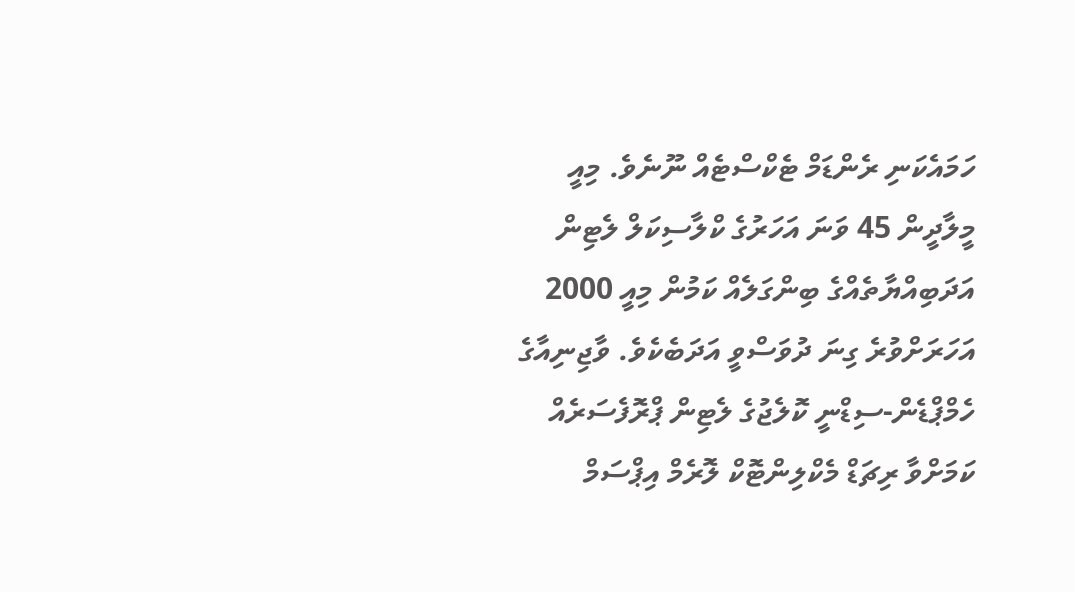ހަމައެކަނި ރެންޑަމް ޓެކްސްޓެއް ނޫނެވެ. މިއީ މީލާދީން 45 ވަނަ އަހަރުގެ ކްލާސިކަލް ލެޓިން އަދަބިއްޔާތެއްގެ ބިންގަލެއް ކަމުން މިއީ 2000 އަހަރަށްވުރެ ގިނަ ދުވަސްވީ އަދަބެކެވެ. ވާޖިނިއާގެ ހެމްޕްޑެން-ސިޑްނީ ކޮލެޖުގެ ލެޓިން ޕްރޮފެސަރެއް ކަމަށްވާ ރިޗަޑް މެކްލިންޓޮކް ލޮރެމް އިޕްސަމް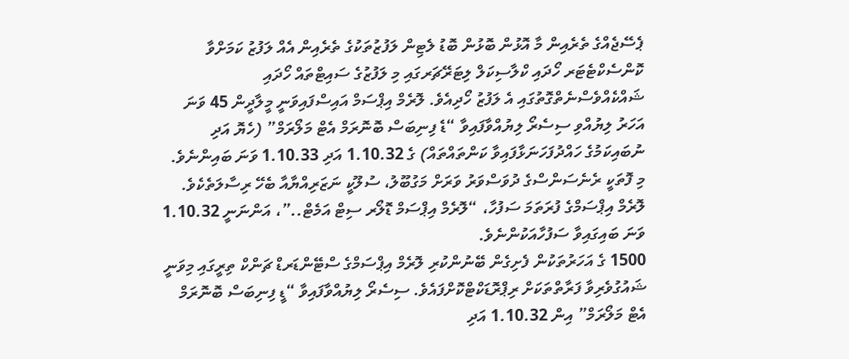ޕެސޭޖެއްގެ ތެރެއިން މާ އޮޅުން ބޮޅުން ބޮޑު ލެޓިން ލަފުޒުތަކުގެ ތެރެއިން އެއް ލަފުޒު ކަމަށްވާ ކޮންސެކްޓެޓަރ ހޯދައި ކްލާސިކަލް ލިޓަރޭޗަރގައި މި ލަފުޒުގެ ސައިޓްތައް ހޯދައި ޝައްކެއްވެސްނެތްގޮތުގައި އެ ލަފުޒު ހޯދިއެވެ. ލޮރެމް އިޕްސަމް އައިސްފައިވަނީ މީލާދީން 45 ވަނަ އަހަރު ލިޔުއްވި ސިސެރޯ ލިޔުއްވާފައިވާ “ޑެ ފިނިބަސް ބޮނޮރަމް އެޓް މަލޯރަމް” (ހެޔޮ އަދި ނުބައިކަމުގެ ހައްދުފަހަނަޅާފައިވާ ކަންތައްތައް) ގެ 1.10.32 އަދި 1.10.33 ވަނަ ބައިންނެވެ. މި ފޮތަކީ ރެނެސަންސްގެ ދުވަސްވަރު ވަރަށް މަގުބޫލު، ސުލޫކީ ނަޒަރިއްޔާއާ ބެހޭ ރިސާލަތެކެވެ. ލޮރެމް އިޕްސަމްގެ ފުރަތަމަ ސަފުހާ، “ލޮރެމް އިޕްސަމް ޑޮލޯރ ސިޓް އަމެޓް..”، އަންނަނީ 1.10.32 ވަނަ ބައިގައިވާ ސަފުހާއަކުންނެވެ.
1500 ގެ އަހަރުތަކުން ފެށިގެން ބޭނުންކުރި ލޮރެމް އިޕްސަމްގެ ސްޓޭންޑަރޑް ޗަންކް ތިރީގައި މިވަނީ ޝައުގުވެރިވާ ފަރާތްތަކަށް ރިޕްރޮޑަކްޓްކޮށްފައެވެ. ސިސެރޯ ލިޔުއްވާފައިވާ “ޑީ ފިނިބަސް ބޮނޮރަމް އެޓް މަލޯރަމް” އިން 1.10.32 އަދި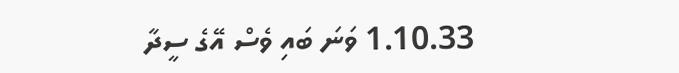1.10.33 ވަނަ ބައި ވެސް އޭގެ ސީދާ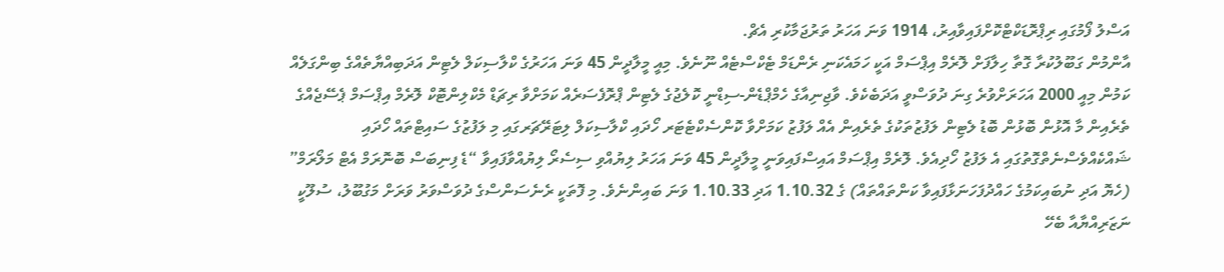އަސްލު ފޯމުގައި ރިޕްރޮޑަކްޓްކޮށްފައިވާއިރު، 1914 ވަނަ އަހަރު ތަރުޖަމާކުރި އެޗް.
އާންމުން ގަބޫލުކުރާ ގޮތާ ހިލާފަށް ލޮރެމް އިޕްސަމް އަކީ ހަމައެކަނި ރެންޑަމް ޓެކްސްޓެއް ނޫނެވެ. މިއީ މީލާދީން 45 ވަނަ އަހަރުގެ ކްލާސިކަލް ލެޓިން އަދަބިއްޔާތެއްގެ ބިންގަލެއް ކަމުން މިއީ 2000 އަހަރަށްވުރެ ގިނަ ދުވަސްވީ އަދަބެކެވެ. ވާޖިނިއާގެ ހެމްޕްޑެން-ސިޑްނީ ކޮލެޖުގެ ލެޓިން ޕްރޮފެސަރެއް ކަމަށްވާ ރިޗަޑް މެކްލިންޓޮކް ލޮރެމް އިޕްސަމް ޕެސޭޖެއްގެ ތެރެއިން މާ އޮޅުން ބޮޅުން ބޮޑު ލެޓިން ލަފުޒުތަކުގެ ތެރެއިން އެއް ލަފުޒު ކަމަށްވާ ކޮންސެކްޓެޓަރ ހޯދައި ކްލާސިކަލް ލިޓަރޭޗަރގައި މި ލަފުޒުގެ ސައިޓްތައް ހޯދައި ޝައްކެއްވެސްނެތްގޮތުގައި އެ ލަފުޒު ހޯދިއެވެ. ލޮރެމް އިޕްސަމް އައިސްފައިވަނީ މީލާދީން 45 ވަނަ އަހަރު ލިޔުއްވި ސިސެރޯ ލިޔުއްވާފައިވާ “ޑެ ފިނިބަސް ބޮނޮރަމް އެޓް މަލޯރަމް” (ހެޔޮ އަދި ނުބައިކަމުގެ ހައްދުފަހަނަޅާފައިވާ ކަންތައްތައް) ގެ 1.10.32 އަދި 1.10.33 ވަނަ ބައިންނެވެ. މި ފޮތަކީ ރެނެސަންސްގެ ދުވަސްވަރު ވަރަށް މަގުބޫލު، ސުލޫކީ ނަޒަރިއްޔާއާ ބެހޭ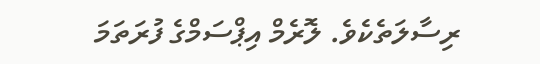ރިސާލަތެކެވެ. ލޮރެމް އިޕްސަމްގެ ފުރަތަމަ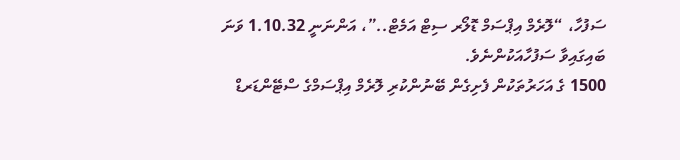ސަފުހާ، “ލޮރެމް އިޕްސަމް ޑޮލޯރ ސިޓް އަމެޓް..”، އަންނަނީ 1.10.32 ވަނަ ބައިގައިވާ ސަފުހާއަކުންނެވެ.
1500 ގެ އަހަރުތަކުން ފެށިގެން ބޭނުންކުރި ލޮރެމް އިޕްސަމްގެ ސްޓޭންޑަރޑް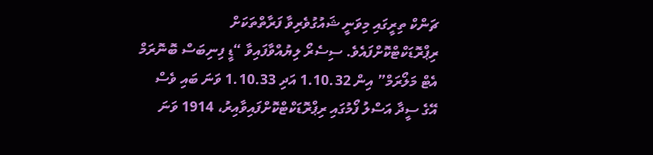ޗަންކް ތިރީގައި މިވަނީ ޝައުގުވެރިވާ ފަރާތްތަކަށް ރިޕްރޮޑަކްޓްކޮށްފައެވެ. ސިސެރޯ ލިޔުއްވާފައިވާ “ޑީ ފިނިބަސް ބޮނޮރަމް އެޓް މަލޯރަމް” އިން 1.10.32 އަދި 1.10.33 ވަނަ ބައި ވެސް އޭގެ ސީދާ އަސްލު ފޯމުގައި ރިޕްރޮޑަކްޓްކޮށްފައިވާއިރު، 1914 ވަނަ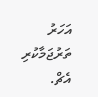އަހަރު ތަރުޖަމާކުރި އެޗް.